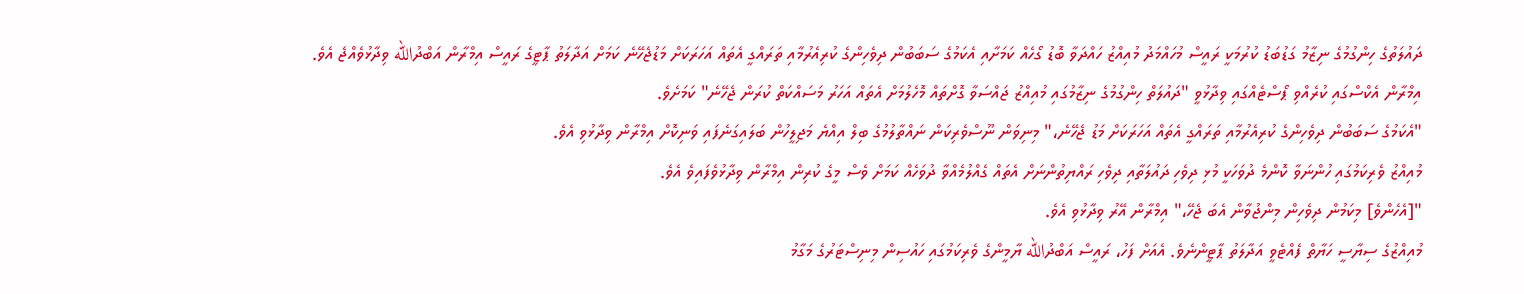ދައުލަތުގެ ހިންގުމުގެ ނިޒާމު ގަޑުބަޑު ކުރުމަކީ ރައީސް މުހައްމަދު މުއިއްޒު ހައްދަވާ ބޮޑު ގޯހެއް ކަމަށާއި އެކަމުގެ ސަބަބުން ދިވެހިންގެ ކުރިއެރުމާއި ތަރައްގީ އެތައް އަހަރަކަށް މަޑުޖެހޭނެ ކަމަށް އަދާލަތު ޕާޓީގެ ރައީސް އިމްރާން އަބްދުالله ވިދާޅުވެއްޖެ އެވެ.
އިމްރާން އެކްސްގައި ކުރެއްވި ޕޯސްޓެއްގައި ވިދާޅުވީ "ދައުލަތް ހިންގުމުގެ ނިޒާމުގައި މުއިއްޒު ޖައްސަވާ ގޮށްތައް މޮހެލުމަށް އެތައް އަހަރު މަސައްކަތް ކުރަން ޖެހޭނެ" ކަމަށެވެ.
"އެކަމުގެ ސަބަބުން ދިވެހިންގެ ކުރިއެރުމާއި ތަރައްގީ އެތައް އަހަރަކަށް މަޑު ޖެހޭނެ،" މިނިވަން ނޫސްވެރިކަން ނައްތާލުމުގެ ބިލް އިއްޔެ މަޖިލީހުން ބަލައިގަނެފައި ވަނިކޮށް އިމްރާން ވިދާޅުވި އެވެ.
މުއިއްޒު ވެރިކަމުގައި ހުންނަވާ ކޮންމެ ދުވަހަކީ މުޅި ދިވެހި ދައުލަތާއި ދިވެހި ރައްޔިތުންނަށް އެތައް ގެއްލުމެއްވާ ދުވަހެއް ކަމަށް ވެސް މީގެ ކުރިން އިމްރާން ވިދާޅުވެފައިވެ އެވެ.
"[އެހެންވެ] މިކަމުން ދިވެހިން މިންޖުވާން އެބަ ޖެހޭ،" އިމްރާން އޭރު ވިދާޅުވި އެވެ.
މުއިއްޒުގެ ސިޔާސީ ހަޔާތް ފެއްޓެވީ އަދާލަތު ޕާޓީންނެވެ. އެއަށް ފަހު، ރައީސް އަބްދުالله ޔާމީންގެ ވެރިކަމުގައި ހައުސިން މިނިސްޓަރުގެ މަގާމު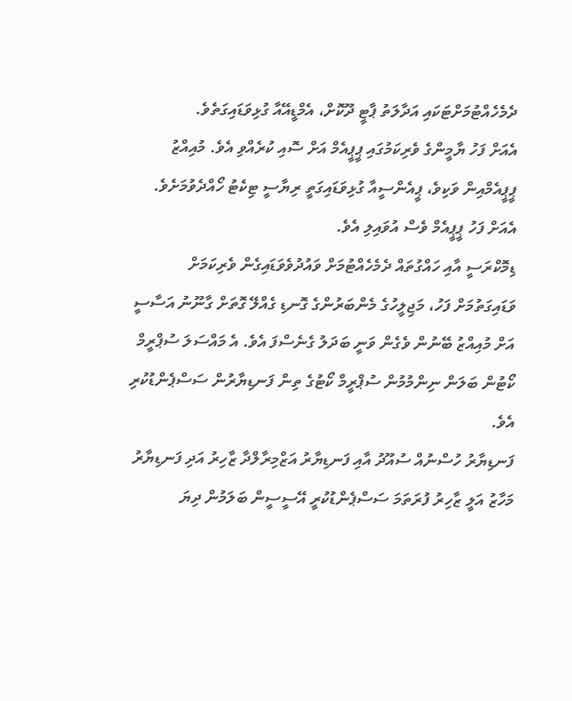ދެމެހެއްޓުމަށްޓަކައި އަދާލަތު ޕާޓީ ދޫކޮށް، އެމްޑީއޭއާ ގުޅިވަޑައިގަތެވެ.
އެއަށް ފަހު ޔާމީންގެ ވެރިކަމުގައި ޕީޕީއެމް އަށް ސޮއި ކުރެއްވި އެވެ. މުއިއްޒު ޕީޕީއެމްއިން ވަކިވެ، ޕީއެންސީއާ ގުޅިވަޑައިގަތީ ރިޔާސީ ޓިކެޓު ހޯއްދެވުމަށެވެ. އެއަށް ފަހު ޕީޕީއެމް ވެސް އުވައިލި އެވެ.
ޑިމޮކްރަސީ އާއި ހައްގުތައް ދެމެހެއްޓުމަށް ވައުދުވެވަޑައިގެން ވެރިކަމަށް ވަޑައިގަތުމަށް ފަހު، މަޖިލީހުގެ މެންބަރުންގެ ގޮނޑި ގެއްލޭ ގޮތަށް ގާނޫނު އަސާސީ އަށް މުއިއްޒު ބޭނުން ވެގެން ވަނީ ބަދަލު ގެނެސްފަ އެވެ. އެ މައްސަލަ ސުޕްރީމް ކޯޓުން ބަލަން ނިންމުމުން ސުޕްރީމް ކޯޓުގެ ތިން ފަނޑިޔާރުން ސަސްޕެންޑުކުރި އެވެ.
ފަނޑިޔާރު ހުސްނުއް ސުއޫދު އާއި ފަނޑިޔާރު އަޒްމިރާލްދާ ޒާހިރު އަދި ފަނޑިޔާރު މަހާޒު އަލީ ޒާހިރު ފުރަތަމަ ސަސްޕެންޑުކުރީ އޭސީސީން ބަލަމުން ދިޔަ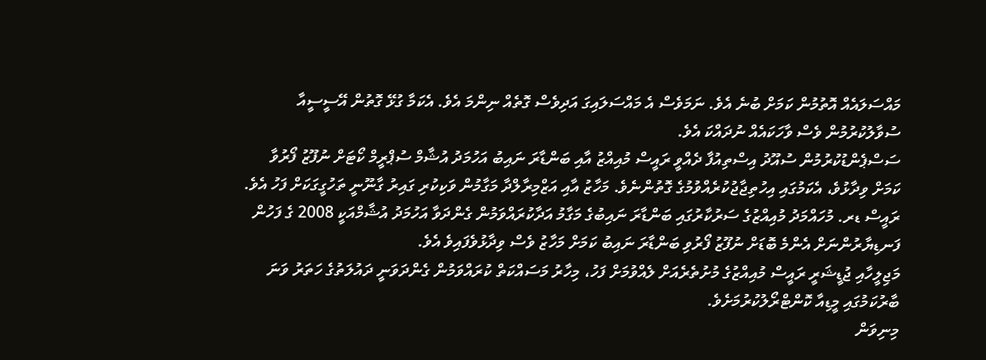މައްސަލައެއް އޮތުމުން ކަމަށް ބުނެ އެވެ. ނަމަވެސް އެ މައްސަލައިގަ އަދިވެސް ގޮތެއް ނިންމަ އެވެ. އެކަމާ ގުޅޭ ގޮތުން އޭސީސީއާ ސުވާލުކުރުމުން ވެސް ވާހަކައެއް ނުދައްކަ އެވެ.
ސަސްޕެންޑުކުރުމުން ސުއޫދު އިސްތިއުފާ ދެއްވީ ރައީސް މުއިއްޒު އާއި ބަންޑާރަ ނައިބު އަހުމަދު އުޝާމް ސުޕްރީމް ކޯޓަށް ނުފޫޒު ފޯރުވާ ކަމަށް ވިދާޅުވެ، އެކަމުގައި އިހުތިޖާޖުކުރެއްވުމުގެ ގޮތުންނެވެ. މަހާޒު އާއި އަޒްމިރާލްދާ މަގާމުން ވަކިކުރި ގައިރު ގާނޫނީ ތަހުގީގަކަށް ފަހު އެވެ.
ރައީސް ޑރ. މުހައްމަދު މުއިއްޒުގެ ސަރުކާރުގައި ބަންޑާރަ ނައިބުގެ މަގާމު އަދާކުރައްވަމުން ގެންދަވާ އަހުމަދު އުޝާމްއަކީ 2008 ގެ ފަހުން ފަނޑިޔާރުންނަށް އެންމެ ބޮޑަށް ނުފޫޒު ފޯރުވި ބަންޑާރަ ނައިބު ކަމަށް މަހާޒު ވެސް ވިދާޅުވެފައިވެ އެވެ.
މަޖިލީހާއި ޖުޑީޝަރީ ރައީސް މުއިއްޒުގެ މުށުތެރެއަށް ލެއްވުމަށް ފަހު، މިހާރު މަސައްކަތް ކުރައްވަމުން ގެންދަވަނީ ދައުލަތުގެ ހަތަރު ވަނަ ބާރުކަމުގައި މީޑިއާ ކޮންޓްރޯލުކުރުމަށެވެ.
މިނިވަން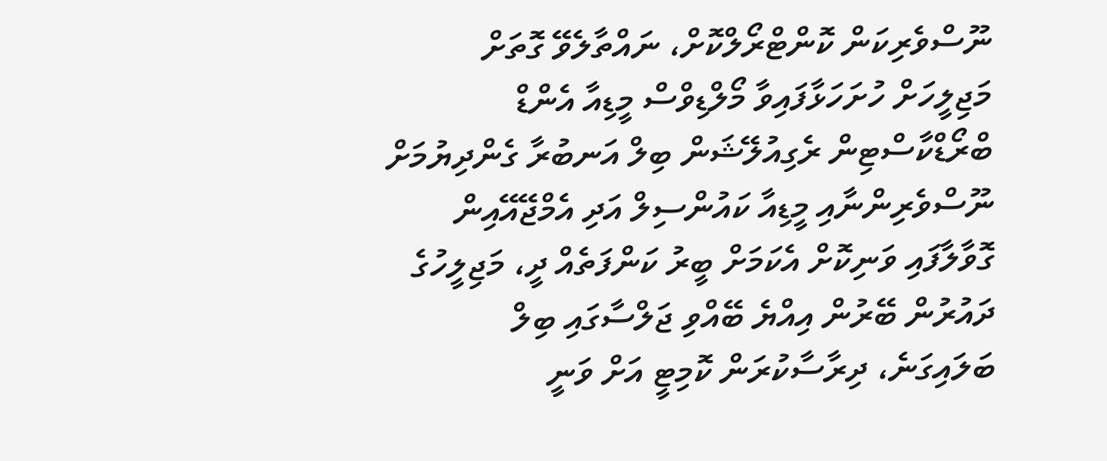ނޫސްވެރިކަން ކޮންޓްރޯލްކޮށް، ނައްތާލެވޭ ގޮތަށް މަޖިލީހަށް ހުށަހަޅާފައިވާ މޯލްޑިވްސް މީޑިއާ އެންޑް ބްރޯޑްކާސްޓިން ރެގިއުލޭޝަން ބިލް އަނބުރާ ގެންދިޔުމަށް ނޫސްވެރިންނާއި މީޑިއާ ކައުންސިލް އަދި އެމްޖޭއޭއިން ގޮވާލާފައި ވަނިކޮށް އެކަމަށް ބީރު ކަންފަތެއް ދީ، މަޖިލީހުގެ ދައުރުން ބޭރުން އިއްޔެ ބޭއްވި ޖަލްސާގައި ބިލް ބަލައިގަނެ، ދިރާސާކުރަން ކޮމިޓީ އަށް ވަނީ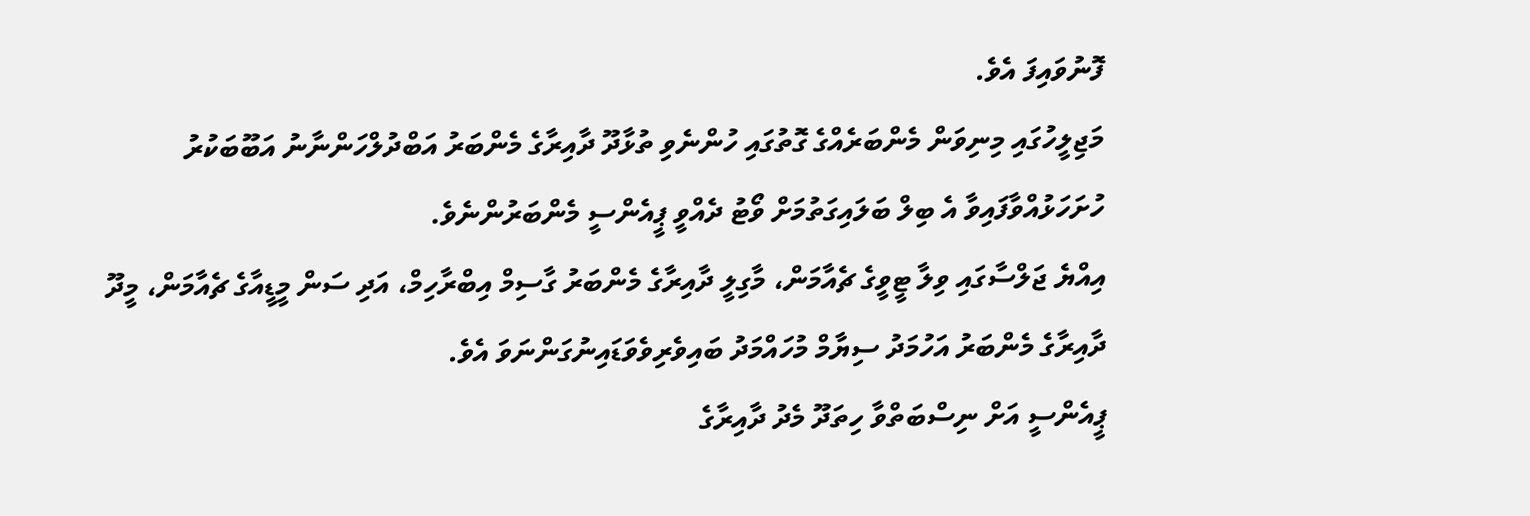ފޮނުވައިފަ އެވެ.
މަޖިލީހުގައި މިނިވަން މެންބަރެއްގެ ގޮތުގައި ހުންނެވި ތުޅާދޫ ދާއިރާގެ މެންބަރު އަބްދުލްހަންނާނު އަބޫބަކުރު ހުށަހަޅުއްވާފައިވާ އެ ބިލް ބަލައިގަތުމަށް ވޯޓު ދެއްވީ ޕީއެންސީ މެންބަރުންނެވެ.
އިއްޔެ ޖަލްސާގައި ވިލާ ޓީވީގެ ޗެއާމަން، މާގިލީ ދާއިރާގެ މެންބަރު ގާސިމް އިބްރާހިމް، އަދި ސަން މީޑީއާގެ ޗެއާމަން، މީދޫ ދާއިރާގެ މެންބަރު އަހުމަދު ސިޔާމް މުހައްމަދު ބައިވެރިވެވަޑައިނުގަންނަވަ އެވެ.
ޕީއެންސީ އަށް ނިސްބަތްވާ ހިތަދޫ މެދު ދާއިރާގެ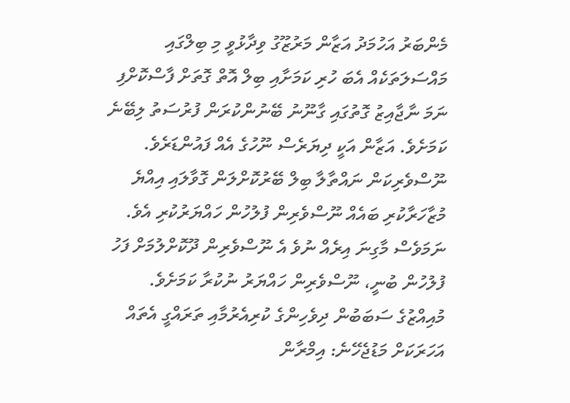މެންބަރު އަހުމަދު އަޒާން މަރުޒޫގު ވިދާޅުވީ މި ބިލްގައި މައްސަލަތަކެއް އެބަ ހުރި ކަމަށާއި ބިލް އޮތް ގޮތަށް ފާސްކޮށްފި ނަމަ ނާޖާއިޒު ގޮތުގައި ގާނޫނު ބޭނުންކުރަން ފުރުސަތު ލިބޭނެ ކަމަށެވެ. އަޒާން އަކީ ދިޔަރެސް ނޫހުގެ އެއް ފައުންޑަރެވެ.
ނޫސްވެރިކަން ނައްތާލާ ބިލް ބޭރުކޮށްލަން ގޮވާލައި އިއްޔެ މުޒާހަރާކުރި ބައެއް ނޫސްވެރިން ފުލުހުން ހައްޔަރުކުރި އެވެ. ނަމަވެސް މާގިނަ އިރެއް ނުވެ އެ ނޫސްވެރިން ދޫކޮށްލުމަށް ފަހު ފުލުހުން ބުނީ، ނޫސްވެރިން ހައްޔަރު ނުކުރާ ކަމަށެވެ.
މުއިއްޒުގެ ސަބަބުން ދިވެހިންގެ ކުރިއެރުމާއި ތަރައްގީ އެތައް އަހަރަކަށް މަޑުޖެހޭނެ: އިމްރާން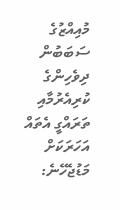މުއިއްޒުގެ ސަބަބުން ދިވެހިންގެ ކުރިއެރުމާއި ތަރައްގީ އެތައް އަހަރަކަށް މަޑުޖެހޭނެ: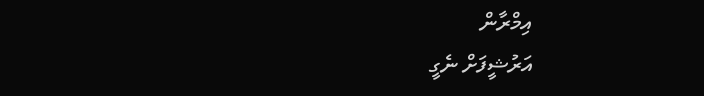އިމްރާން
އަރުޝީފަށް ނެގީ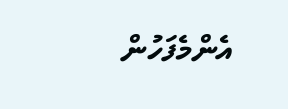އެންމެފަހުން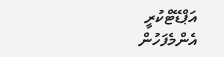އަޕްޑޭޓްކުރީ
އެންމެފަހުން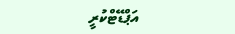އަޕްޑޭޓްކުރީ